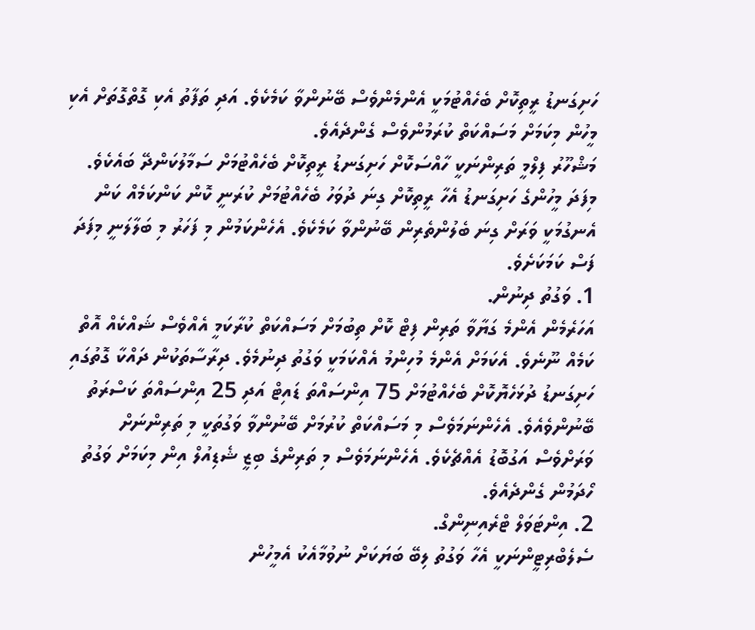ހަށިގަނޑު ރީތިކޮށް ބެހެއްޓުމަކީ އެންމެންވެސް ބޭނުންވާ ކަމެކެވެ. އަދި ތަފާތު އެކި ގޮތްގޮތަށް އެކި މީހުން މިކަމަށް މަސައްކަތް ކުރަމުންވެސް ގެންދެއެވެ.
މަޝްހޫރު ފިލްމީ ތަރިންނަކީ ހާއްސަކޮށް ހަށިގަނޑު ރީތިކޮށް ބެހެއްޓުމަށް ސަމާލުކަންދޭ ބައެކެވެ. މިފަދަ މީހުންގެ ހަށިގަނޑު އެހާ ރީތިކޮށް ގިނަ ދުވަހު ބެހެއްޓުމަށް ކުރަނީ ކޮން ކަންކަމެއް ކަން އެނގުމަކީ ވަރަށް ގިނަ ބެލުންތެރިން ބޭނުންވާ ކަމެކެވެ. އެހެންކަމުން މި ފަހަރު މި ބަލާލަނީ މިފަދަ ފަސް ކަމަކަށެވެ.
1. ވަގުތު ދިނުން.
އަހަރެމެން އެންމެ ގަޔާވާ ތަރިން ފިޓް ކޮށް ތިބުމަށް މަސައްކަތް ކުރާކަމީ އެއްވެސް ޝައްކެއް އޮތް ކަމެއް ނޫނެވެ. އެކަމަށް އެންމެ މުހިންމު އެއްކަމަކީ ވަގުތު ދިނުމެވެ. ދިރާސާތަކުން ދައްކާ ގޮތުގައި ހަށިގަނޑު ދުޅަހެޔޮކޮށް ބެހެއްޓުމަށް 75 އިންސައްތަ ޑައިޓް އަދި 25 އިންސައްތަ ކަސްރަތު ބޭނުންވެއެވެ. އެހެންނަމަވެސް މި މަސައްކަތް ކުރުމަށް ބޭނުންވާ ވަގުތަކީ މި ތަރިންނަށް ވަރަށްވެސް އަގުބޮޑު އެއްޗެކެވެ. އެހެންނަމަވެސް މި ތަރިންގެ ބިޒީ ޝެޑިއުލް އިން މިކަމަށް ވަގުތު ހޯދަމުން ގެންދެއެވެ.
2. އިންޓަވަލް ޓްރެއިނިންގް.
ސެލެބްރިޓީންނަކީ އެހާ ވަގުތު ލިބޭ ބަޔަކަށް ނުވުމާއެކު އެމީހުން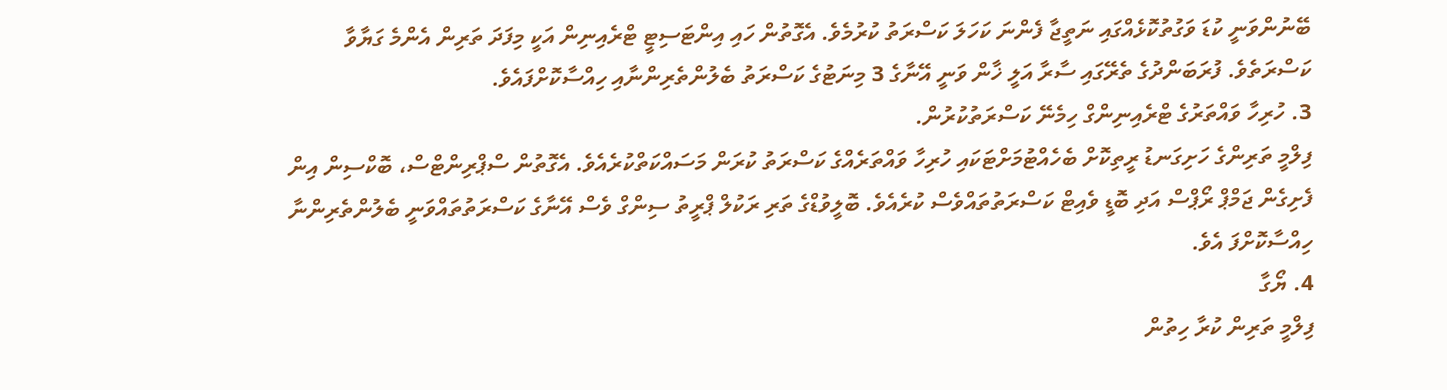ބޭނުންވަނީ ކުޑަ ވަގުތުކޮޅެއްގައި ނަތީޖާ ފެންނަ ކަހަލަ ކަސްރަތު ކުރުމެވެ. އެގޮތުން ހައި އިންޓަސިޓީ ޓްރެއިނިން އަކީ މިފަދަ ތަރިން އެންމެ ގަޔާވާ ކަސްރަތެވެ. ފުރަބަންދުގެ ތެރޭގައި ސާރާ އަލީ ޚާން ވަނީ އޭނާގެ 3 މިނަޓުގެ ކަސްރަތު ބެލުންތެރިންނާއި ހިއްސާކޮށްފައެވެ.
3. ހުރިހާ ވައްތަރުގެ ޓްރެއިނިންގް ހިމެނޭ ކަސްރަތުކުރުން.
ފިލްމީ ތަރިންގެ ހަށިގަނޑު ރީތިކޮށް ބެހެއްޓުމަށްޓަކައި ހުރިހާ ވައްތަރެއްގެ ކަސްރަތު ކުރަން މަސައްކަތްކުރެއެވެ. އެގޮތުން ސްޕްރިންޓްސް، ބޮކްސިން އިން ފެށިގެން ޖަމްޕް ރޯޕްސް އަދި ބޮޑީ ވެއިޓް ކަސްރަތުތައްވެސް ކުރެއެވެ. ބޮލީވުޑްގެ ތަރި ރަކުލް ޕްރީތު ސިންގް ވެސް އޭނާގެ ކަސްރަތުތައްވަނީ ބެލުންތެރިންނާ ހިއްސާކޮށްފަ އެވެ.
4. ޔޯގާ
ފިލްމީ ތަރިން ކުރާ ހިތުން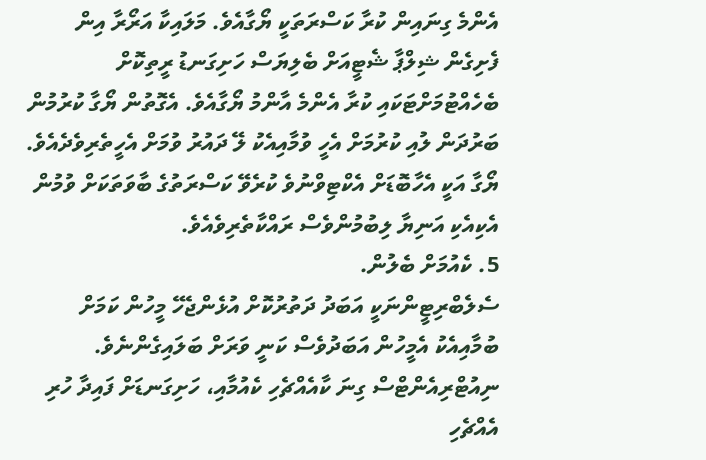އެންމެ ގިނައިން ކުރާ ކަސްރަތަކީ ޔޯގާއެވެ. މަލައިކާ އަރޯރާ އިން ފެށިގެން ޝިލްޕާ ޝެޓީއަށް ބެލިޔަސް ހަށިގަނޑު ރީތިކޮށް ބެހެއްޓުމަށްޓަކައި ކުރާ އެންމެ އާންމު ޔޯގާއެވެ. އެގޮތުން ޔޯގާ ކުރުމުން ބަރުދަން ލުއި ކުރުމަށް އެހީ ވުމާއިއެކު ލޭ ދައުރު ވުމަށް އެހީތެރިވެދެއެވެ. ޔޯގާ އަކީ އެހާބޮޑަށް އެކްޓިވްނުވެ ކުރެވޭ ކަސްރަތުގެ ބާވަތަކަށް ވުމުން އެކިއެކި އަނިޔާ ލިބުމުންވެސް ރައްކާތެރިވެއެވެ.
5. ކެއުމަށް ބެލުން.
ސެލެބްރިޓީންނަކީ އަބަދު ދަތުރުކޮށް އުޅެންޖެހޭ މީހުން ކަމަށް ބުމާއިއެކު އެމީހުން އަބަދުވެސް ކަނީ ވަރަށް ބަލައިގެންނެވެ. ނިއުޓްރިއެންޓްސް ގިނަ ކާއެއްޗެހި ކެއުމާއި، ހަށިގަނޑަށް ފައިދާ ހުރި އެއްޗެހި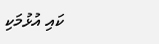ކައި އުޅުމަކި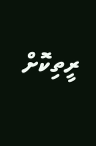ރީތިކޮށް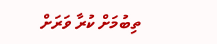ތިބުމަށް ކުރާ ވަރަށް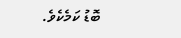ބޮޑު ކަމެކެވެ.